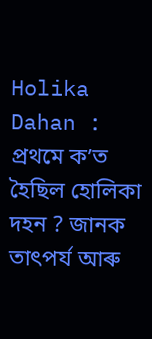Holika Dahan : প্ৰথমে ক’ত হৈছিল হোলিকা দহন ? জানক তাৎপৰ্য আৰু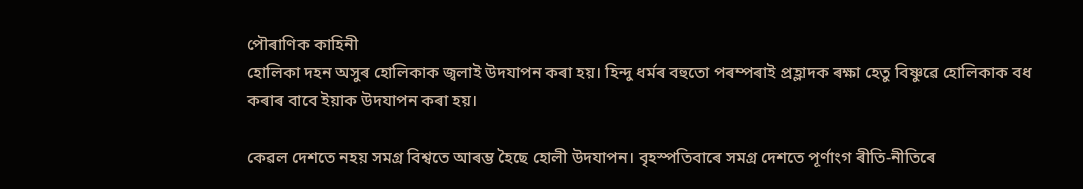পৌৰাণিক কাহিনী
হোলিকা দহন অসুৰ হোলিকাক জ্বলাই উদযাপন কৰা হয়। হিন্দু ধৰ্মৰ বহুতো পৰম্পৰাই প্ৰহ্লাদক ৰক্ষা হেতু বিষ্ণুৱে হোলিকাক বধ কৰাৰ বাবে ইয়াক উদযাপন কৰা হয়।

কেৱল দেশতে নহয় সমগ্ৰ বিশ্বতে আৰম্ভ হৈছে হোলী উদযাপন। বৃহস্পতিবাৰে সমগ্ৰ দেশতে পূৰ্ণাংগ ৰীতি-নীতিৰে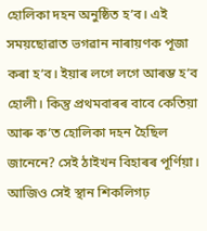হোলিকা দহন অনুষ্ঠিত হ’ব। এই সময়ছোৱাত ভগৱান নাৰায়ণক পূজা কৰা হ’ব। ইয়াৰ লগে লগে আৰম্ভ হ’ব হোলী। কিন্তু প্ৰথমবাৰৰ বাবে কেতিয়া আৰু ক’ত হোলিকা দহন হৈছিল জানেনে? সেই ঠাইখন বিহাৰৰ পূৰ্ণিয়া। আজিও সেই স্থান শিকলিগঢ়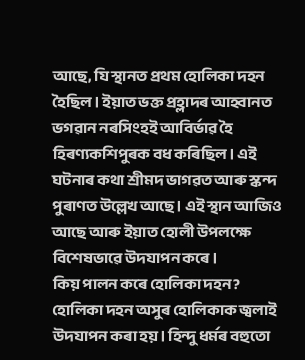আছে, যি স্থানত প্ৰথম হোলিকা দহন হৈছিল। ইয়াত ভক্ত প্ৰহ্লাদৰ আহ্বানত ভগৱান নৰসিংহই আবিৰ্ভাৱ হৈ হিৰণ্যকশিপুৰক বধ কৰিছিল। এই ঘটনাৰ কথা শ্ৰীমদ ভাগৱত আৰু স্কন্দ পুৰাণত উল্লেখ আছে। এই স্থান আজিও আছে আৰু ইয়াত হোলী উপলক্ষে বিশেষভাৱে উদযাপন কৰে।
কিয় পালন কৰে হোলিকা দহন?
হোলিকা দহন অসুৰ হোলিকাক জ্বলাই উদযাপন কৰা হয়। হিন্দু ধৰ্মৰ বহুতো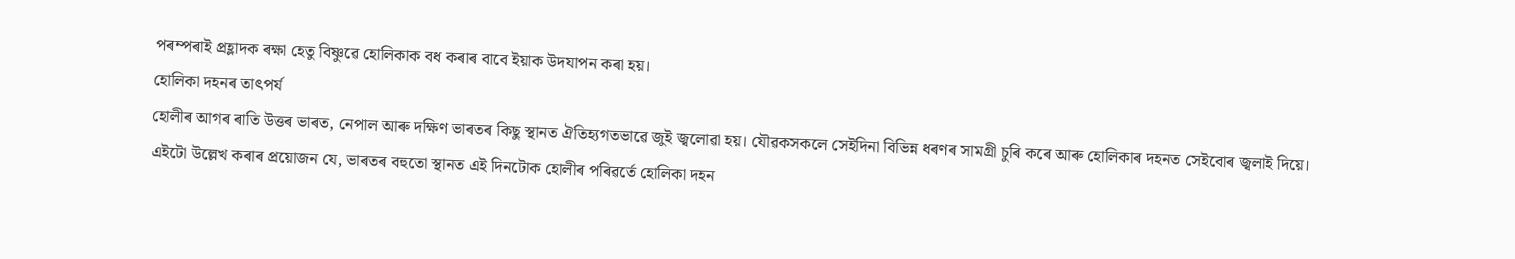পৰম্পৰাই প্ৰহ্লাদক ৰক্ষা হেতু বিষ্ণুৱে হোলিকাক বধ কৰাৰ বাবে ইয়াক উদযাপন কৰা হয়।
হোলিকা দহনৰ তাৎপৰ্য
হোলীৰ আগৰ ৰাতি উত্তৰ ভাৰত, নেপাল আৰু দক্ষিণ ভাৰতৰ কিছু স্থানত ঐতিহ্যগতভাৱে জুই জ্বলোৱা হয়। যৌৱকসকলে সেইদিনা বিভিন্ন ধৰণৰ সামগ্ৰী চুৰি কৰে আৰু হোলিকাৰ দহনত সেইবোৰ জ্বলাই দিয়ে।
এইটো উল্লেখ কৰাৰ প্ৰয়োজন যে, ভাৰতৰ বহুতো স্থানত এই দিনটোক হোলীৰ পৰিৱৰ্তে হোলিকা দহন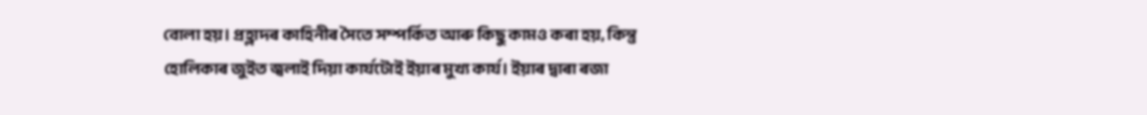বোলা হয়। প্ৰহ্লাদৰ কাহিনীৰ সৈতে সম্পৰ্কিত আৰু কিছু কামও কৰা হয়, কিন্তু হোলিকাৰ জুইত জ্বলাই দিয়া কাৰ্যটোই ইয়াৰ মুখ্য কাৰ্য। ইয়াৰ দ্বাৰা ৰজা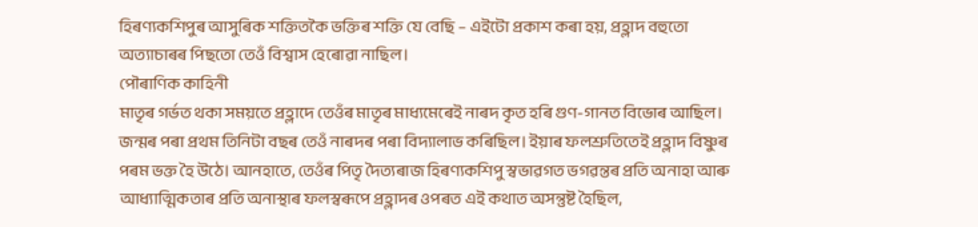হিৰণ্যকশিপুৰ আসুৰিক শক্তিতকৈ ভক্তিৰ শক্তি যে বেছি – এইটো প্ৰকাশ কৰা হয়, প্ৰহ্লাদ বহুতো অত্যাচাৰৰ পিছতো তেওঁ বিশ্বাস হেৰোৱা নাছিল।
পৌৰাণিক কাহিনী
মাতৃৰ গৰ্ভত থকা সময়তে প্ৰহ্লাদে তেওঁৰ মাতৃৰ মাধ্যমেৰেই নাৰদ কৃত হৰি গুণ-গানত বিভোৰ আছিল। জন্মৰ পৰা প্ৰথম তিনিটা বছৰ তেওঁ নাৰদৰ পৰা বিদ্যালাভ কৰিছিল। ইয়াৰ ফলশ্ৰুতিতেই প্ৰহ্লাদ বিষ্ণুৰ পৰম ভক্ত হৈ উঠে। আনহাতে, তেওঁৰ পিতৃ দৈত্যৰাজ হিৰণ্যকশিপু স্বভাৱগত ভগৱন্তৰ প্ৰতি অনাহা আৰু আধ্যাত্মিকতাৰ প্ৰতি অনাস্থাৰ ফলস্বৰূপে প্ৰহ্লাদৰ ওপৰত এই কথাত অসন্তুষ্ট হৈছিল,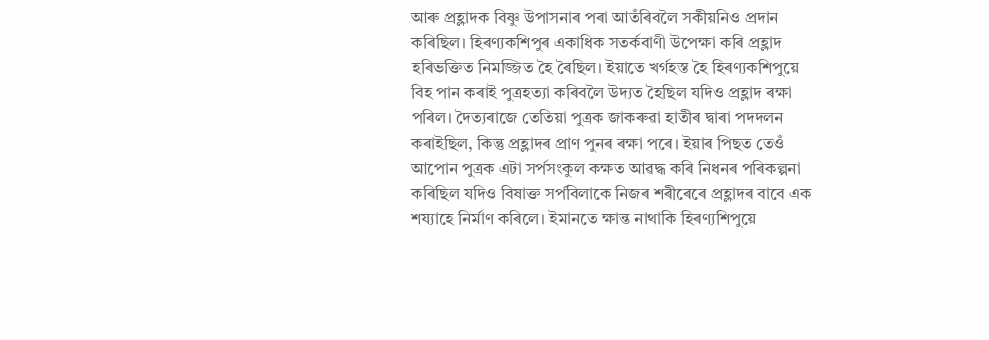আৰু প্ৰহ্লাদক বিষ্ণু উপাসনাৰ পৰা আতঁৰিবলৈ সকীয়নিও প্ৰদান কৰিছিল। হিৰণ্যকশিপুৰ একাধিক সতৰ্কবাণী উপেক্ষা কৰি প্ৰহ্লাদ হৰিভক্তিত নিমজ্জিত হৈ ৰৈছিল। ইয়াতে খৰ্গহস্ত হৈ হিৰণ্যকশিপুয়ে বিহ পান কৰাই পুত্ৰহত্যা কৰিবলৈ উদ্যত হৈছিল যদিও প্ৰহ্লাদ ৰক্ষা পৰিল। দৈত্যৰাজে তেতিয়া পুত্ৰক জাকৰুৱা হাতীৰ দ্বাৰা পদদলন কৰাইছিল, কিন্তু প্ৰহ্লাদৰ প্ৰাণ পুনৰ ৰক্ষা পৰে। ইয়াৰ পিছত তেওঁ আপোন পুত্ৰক এটা সৰ্পসংকুল কক্ষত আৱদ্ধ কৰি নিধনৰ পৰিকল্পনা কৰিছিল যদিও বিষাক্ত সৰ্পবিলাকে নিজৰ শৰীৰেৰে প্ৰহ্লাদৰ বাবে এক শয্যাহে নিৰ্মাণ কৰিলে। ইমানতে ক্ষান্ত নাথাকি হিৰণ্যশিপুয়ে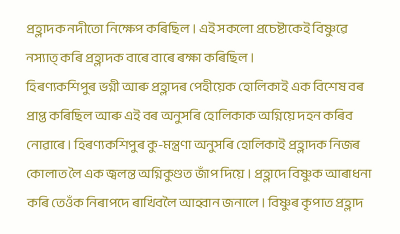প্ৰহ্লাদক নদীতো নিক্ষেপ কৰিছিল। এই সকলো প্ৰচেষ্টাকেই বিষ্ণুৱে নস্যাত্ কৰি প্ৰহ্লাদক বাৰে বাৰে ৰক্ষা কৰিছিল।
হিৰণ্যকশিপুৰ ভগ্নী আৰু প্ৰহ্লাদৰ পেহীয়েক হোলিকাই এক বিশেষ বৰ প্ৰাপ্ত কৰিছিল আৰু এই বৰ অনুসৰি হোলিকাক অগ্নিয়ে দহন কৰিব নোৱাৰে। হিৰণ্যকশিপুৰ কু-মন্ত্ৰণা অনুসৰি হোলিকাই প্ৰহ্লাদক নিজৰ কোলাত লৈ এক জ্বলন্ত অগ্নিকুণ্ডত জাঁপ দিয়ে। প্ৰহ্লাদে বিষ্ণুক আৰাধনা কৰি তেওঁক নিৰাপদে ৰাখিবলৈ আহ্বান জনালে। বিষ্ণুৰ কৃপাত প্ৰহ্লাদ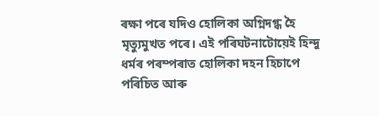ৰক্ষা পৰে যদিও হোলিকা অগ্নিদগ্ধ হৈ মৃত্যুমুখত পৰে। এই পৰিঘটনাটোয়েই হিন্দু ধৰ্মৰ পৰম্পৰাত হোলিকা দহন হিচাপে পৰিচিত আৰু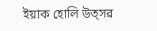ইয়াক হোলি উত্সৱ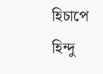হিচাপে হিন্দু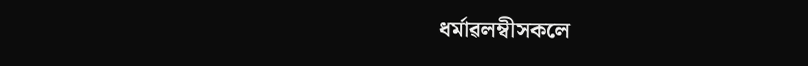ধৰ্মাৱলম্বীসকলে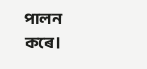পালন কৰে।